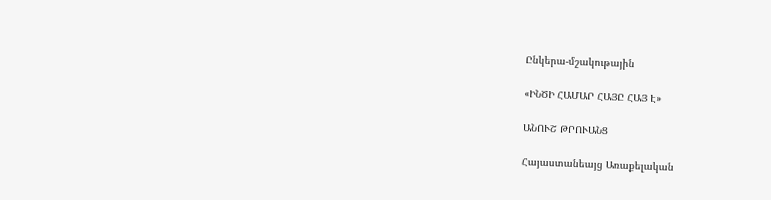Ընկերա-մշակութային

«ԻՆԾԻ ՀԱՄԱՐ ՀԱՅԸ ՀԱՅ Է»

ԱՆՈՒՇ ԹՐՈՒԱՆՑ

Հայաստանեայց Առաքելական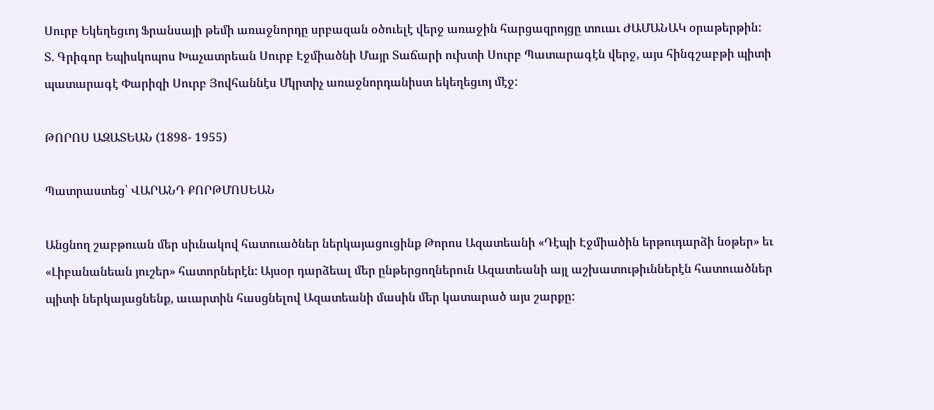Սուրբ Եկեղեցւոյ Ֆրանսայի թեմի առաջնորդը սրբազան օծուելէ վերջ առաջին հարցազրոյցը տուաւ ԺԱՄԱՆԱԿ օրաթերթին:
Տ. Գրիգոր Եպիսկոպոս Խաչատրեան Սուրբ Էջմիածնի Մայր Տաճարի ուխտի Սուրբ Պատարագէն վերջ, այս հինգշաբթի պիտի պատարագէ Փարիզի Սուրբ Յովհաննէս Մկրտիչ առաջնորդանիստ եկեղեցւոյ մէջ:

ԹՈՐՈՍ ԱԶԱՏԵԱՆ (1898- 1955)

Պատրաստեց՝ ՎԱՐԱՆԴ ՔՈՐԹՄՈՍԵԱՆ

Անցնող շաբթուան մեր սիւնակով հատուածներ ներկայացուցինք Թորոս Ազատեանի «Դէպի Էջմիածին երթուդարձի նօթեր» եւ «Լիբանանեան յուշեր» հատորներէն: Այսօր դարձեալ մեր ընթերցողներուն Ազատեանի այլ աշխատութիւններէն հատուածներ պիտի ներկայացնենք, աւարտին հասցնելով Ազատեանի մասին մեր կատարած այս շարքը: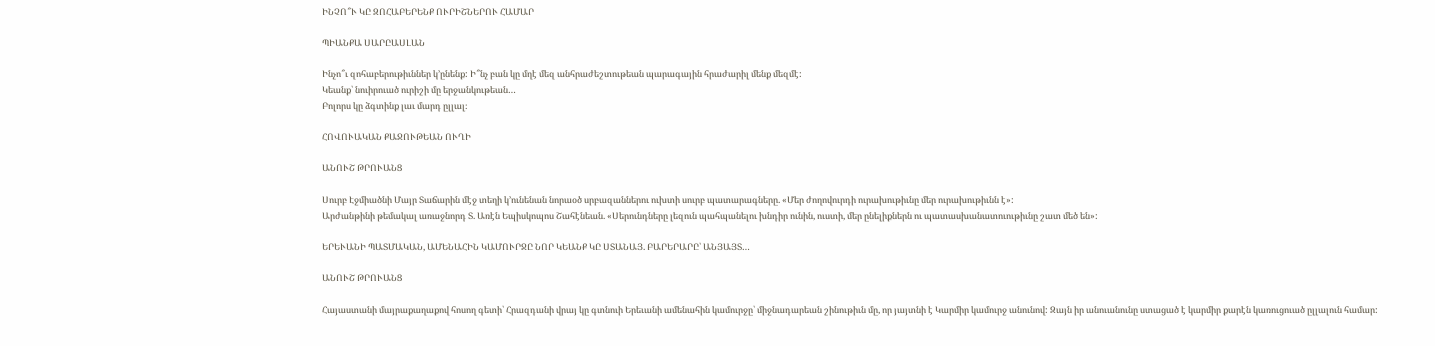ԻՆՉՈ՞Ւ ԿԸ ԶՈՀԱԲԵՐԵՆՔ ՈՒՐԻՇՆԵՐՈՒ ՀԱՄԱՐ

ՊԻԱՆՔԱ ՍԱՐԸԱՍԼԱՆ

Ինչո՞ւ զոհաբերութիւններ կ՚ընենք: Ի՞նչ բան կը մղէ մեզ անհրաժեշտութեան պարագային հրաժարիլ մենք մեզմէ:
Կեանք՝ նուիրուած ուրիշի մը երջանկութեան…
Բոլորս կը ձգտինք լաւ մարդ ըլլալ։

ՀՈՎՈՒԱԿԱՆ ՔԱՋՈՒԹԵԱՆ ՈՒՂԻ

ԱՆՈՒՇ ԹՐՈՒԱՆՑ

Սուրբ Էջմիածնի Մայր Տաճարին մէջ տեղի կ՚ունենան նորաօծ սրբազաններու ուխտի սուրբ պատարագները. «Մեր ժողովուրդի ուրախութիւնը մեր ուրախութիւնն է»:
Արժանթինի թեմակալ առաջնորդ Տ. Առէն Եպիսկոպոս Շահէնեան. «Սերունդները լեզուն պահպանելու խնդիր ունին, ուստի, մեր ընելիքներն ու պատասխանատուութիւնը շատ մեծ են»:

ԵՐԵՒԱՆԻ ՊԱՏՄԱԿԱՆ, ԱՄԵՆԱՀԻՆ ԿԱՄՈՒՐՋԸ ՆՈՐ ԿԵԱՆՔ ԿԸ ՍՏԱՆԱՅ. ԲԱՐԵՐԱՐԸ՝ ԱՆՅԱՅՏ…

ԱՆՈՒՇ ԹՐՈՒԱՆՑ

Հայաստանի մայրաքաղաքով հոսող գետի՝ Հրազդանի վրայ կը գտնուի Երեւանի ամենահին կամուրջը՝ միջնադարեան շինութիւն մը, որ յայտնի է Կարմիր կամուրջ անունով: Զայն իր անուանունը ստացած է կարմիր քարէն կառուցուած ըլլալուն համար: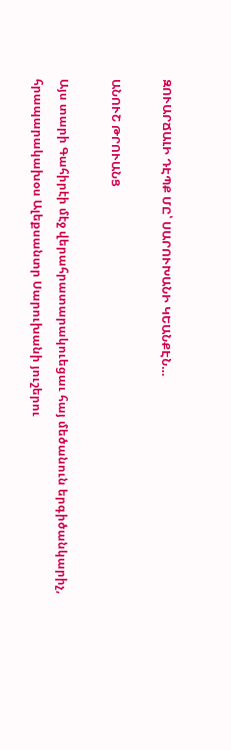ԶՈՒԱՐՃԱԼԻ ԴԷՊՔ ՄԸ՝ ՍԱՐՈՒԽԱՆԻ ԿԵԱՆՔԷՆ…

ԱՆՈՒՇ ԹՐՈՒԱՆՑ

Այս տարի Գահիրէի մէջ վերահրատարակուեցաւ հայ մեծանուն երգիծանկարիչ, հրապարակախօս Ալեքսանտր Սարուխանի յուշերու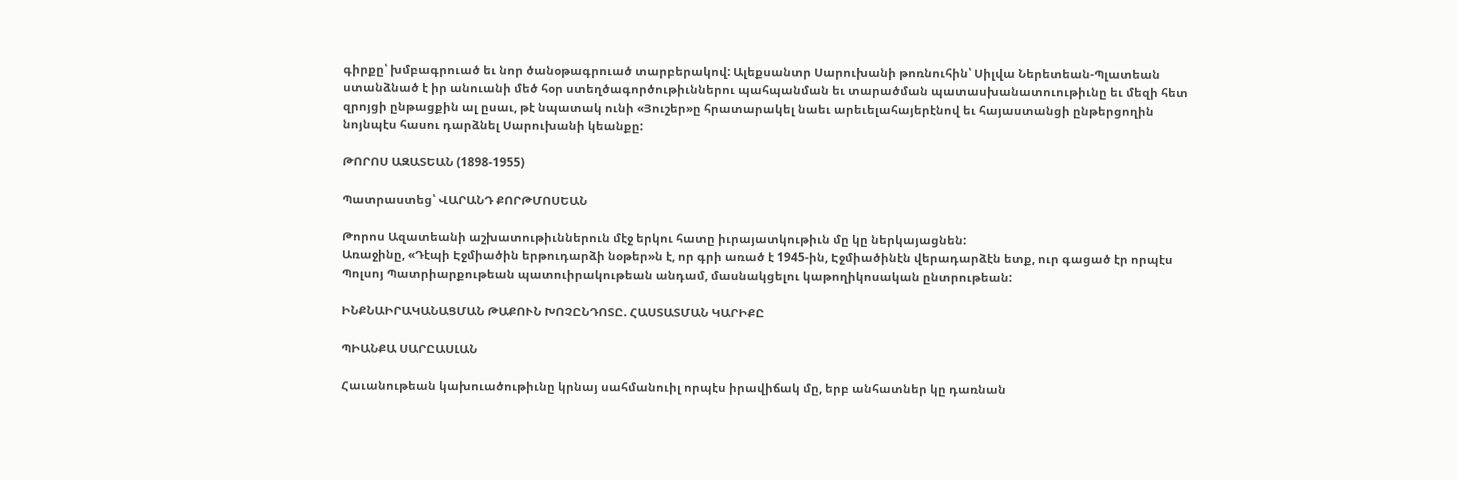գիրքը՝ խմբագրուած եւ նոր ծանօթագրուած տարբերակով: Ալեքսանտր Սարուխանի թոռնուհին՝ Սիլվա Ներետեան-Պլատեան ստանձնած է իր անուանի մեծ հօր ստեղծագործութիւններու պահպանման եւ տարածման պատասխանատուութիւնը եւ մեզի հետ զրոյցի ընթացքին ալ ըսաւ, թէ նպատակ ունի «Յուշեր»ը հրատարակել նաեւ արեւելահայերէնով եւ հայաստանցի ընթերցողին նոյնպէս հասու դարձնել Սարուխանի կեանքը:

ԹՈՐՈՍ ԱԶԱՏԵԱՆ (1898-1955)

Պատրաստեց՝ ՎԱՐԱՆԴ ՔՈՐԹՄՈՍԵԱՆ

Թորոս Ազատեանի աշխատութիւններուն մէջ երկու հատը իւրայատկութիւն մը կը ներկայացնեն:
Առաջինը, «Դէպի Էջմիածին երթուդարձի նօթեր»ն է, որ գրի առած է 1945-ին, Էջմիածինէն վերադարձէն ետք, ուր գացած էր որպէս Պոլսոյ Պատրիարքութեան պատուիրակութեան անդամ, մասնակցելու կաթողիկոսական ընտրութեան:

ԻՆՔՆԱԻՐԱԿԱՆԱՑՄԱՆ ԹԱՔՈՒՆ ԽՈՉԸՆԴՈՏԸ. ՀԱՍՏԱՏՄԱՆ ԿԱՐԻՔԸ

ՊԻԱՆՔԱ ՍԱՐԸԱՍԼԱՆ

Հաւանութեան կախուածութիւնը կրնայ սահմանուիլ որպէս իրավիճակ մը, երբ անհատներ կը դառնան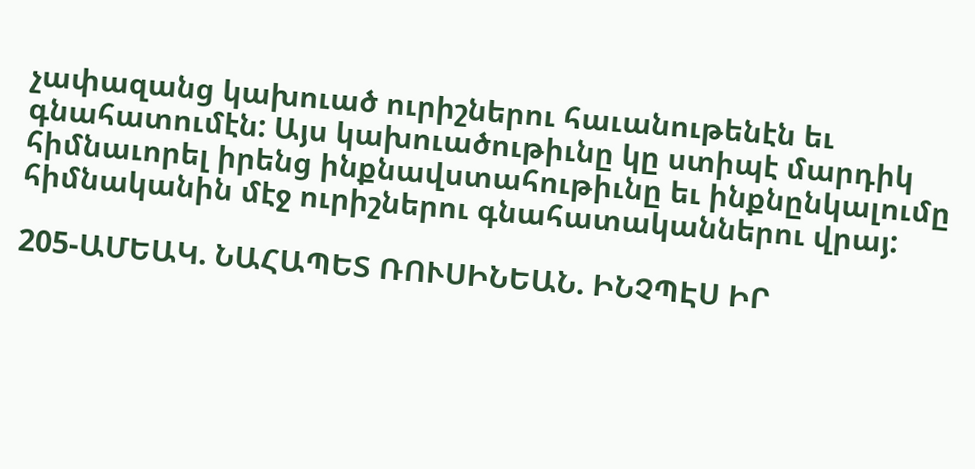չափազանց կախուած ուրիշներու հաւանութենէն եւ գնահատումէն: Այս կախուածութիւնը կը ստիպէ մարդիկ հիմնաւորել իրենց ինքնավստահութիւնը եւ ինքնընկալումը հիմնականին մէջ ուրիշներու գնահատականներու վրայ:

205-ԱՄԵԱԿ. ՆԱՀԱՊԵՏ ՌՈՒՍԻՆԵԱՆ. ԻՆՉՊԷՍ ԻՐ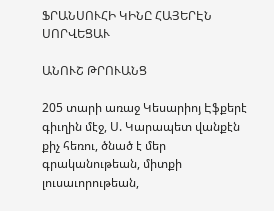ՖՐԱՆՍՈՒՀԻ ԿԻՆԸ ՀԱՅԵՐԷՆ ՍՈՐՎԵՑԱՒ

ԱՆՈՒՇ ԹՐՈՒԱՆՑ

205 տարի առաջ Կեսարիոյ Էֆքերէ գիւղին մէջ, Ս. Կարապետ վանքէն քիչ հեռու, ծնած է մեր գրականութեան, միտքի լուսաւորութեան,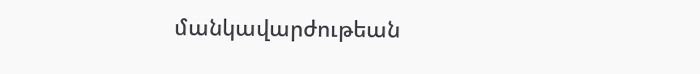մանկավարժութեան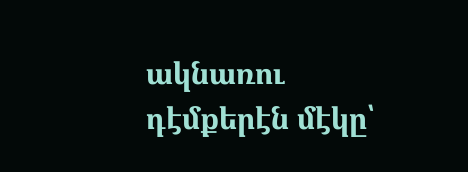ակնառու դէմքերէն մէկը՝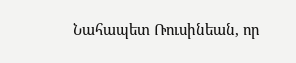Նահապետ Ռուսինեան, որ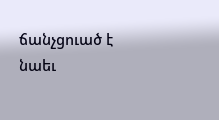ճանչցուած է նաեւ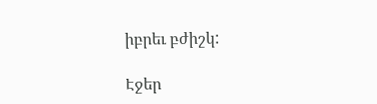իբրեւ բժիշկ:

Էջեր